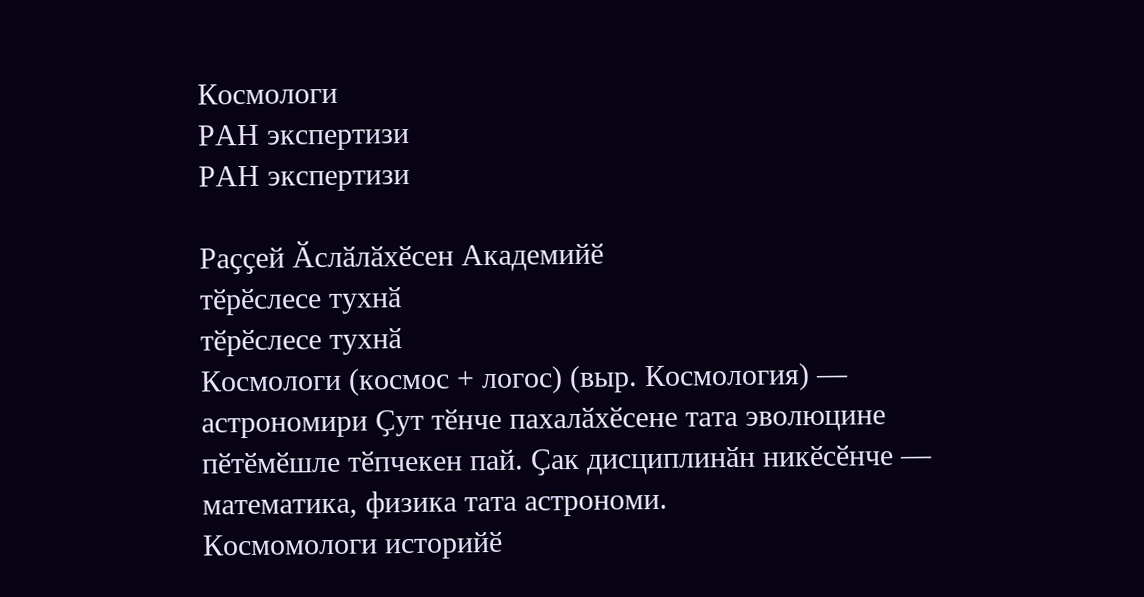Космологи
РАН экспертизи
РАН экспертизи

Раҫҫей Ӑслӑлӑхӗсен Академийӗ
тӗрӗслесе тухнӑ
тӗрӗслесе тухнӑ
Космологи (космос + логос) (выр. Космология) — астрономири Ҫут тӗнче пахалӑхӗсене тата эволюцине пӗтӗмӗшле тӗпчекен пай. Ҫак дисциплинӑн никӗсӗнче — математика, физика тата астрономи.
Космомологи историйӗ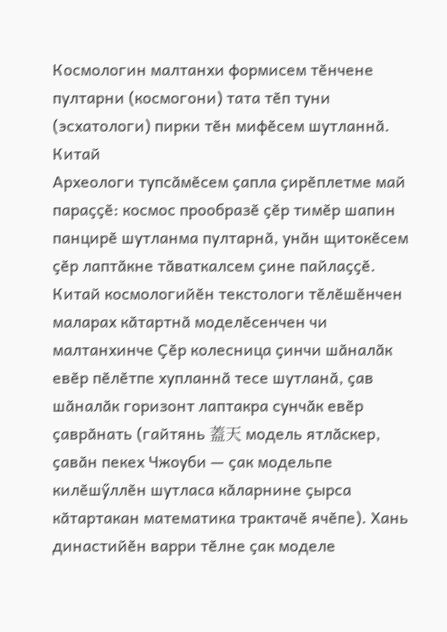Космологин малтанхи формисем тӗнчене пултарни (космогони) тата тӗп туни (эсхатологи) пирки тӗн мифӗсем шутланнӑ.
Китай
Археологи тупсӑмӗсем ҫапла ҫирӗплетме май параҫҫӗ: космос прообразӗ ҫӗр тимӗр шапин панцирӗ шутланма пултарнӑ, унӑн щитокӗсем ҫӗр лаптӑкне тӑваткалсем ҫине пайлаҫҫӗ.
Китай космологийӗн текстологи тӗлӗшӗнчен маларах кӑтартнӑ моделӗсенчен чи малтанхинче Ҫӗр колесница ҫинчи шӑналӑк евӗр пӗлӗтпе хупланнӑ тесе шутланӑ, ҫав шӑналӑк горизонт лаптакра сунчӑк евӗр ҫаврӑнать (гайтянь 蓋天 модель ятлӑскер, ҫавӑн пекех Чжоуби — ҫак модельпе килӗшӳллӗн шутласа кӑларнине ҫырса кӑтартакан математика трактачӗ ячӗпе). Хань династийӗн варри тӗлне ҫак моделе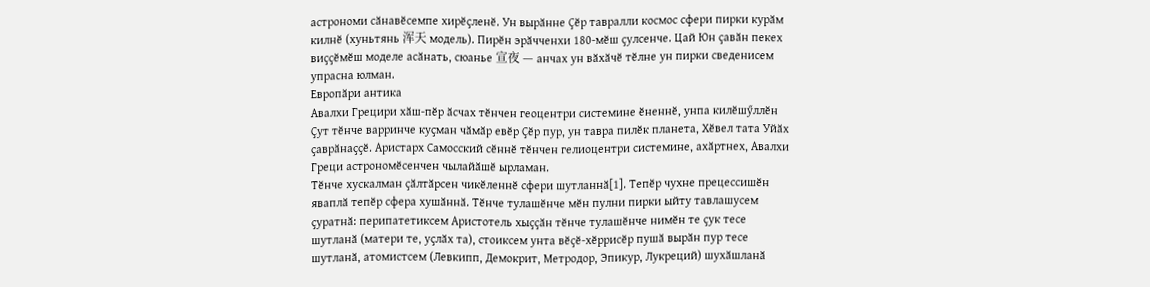астрономи сӑнавӗсемпе хирӗҫленӗ. Ун вырӑнне Ҫӗр тавралли космос сфери пирки курӑм килнӗ (хуньтянь 浑天 модель). Пирӗн эрӑчченхи 180-мӗш ҫулсенче. Цай Юн ҫавӑн пекех виҫҫӗмӗш моделе асӑнать, сюанье 宣夜 — анчах ун вӑхӑчӗ тӗлне ун пирки сведенисем упрасна юлман.
Европӑри антика
Авалхи Грецири хӑш-пӗр ӑсчах тӗнчен геоцентри системине ӗненнӗ, унпа килӗшӳллӗн Ҫут тӗнче варринче куҫман чӑмӑр евӗр Ҫӗр пур, ун тавра пилӗк планета, Хӗвел тата Уйӑх ҫаврӑнаҫҫӗ. Аристарх Самосский сӗннӗ тӗнчен гелиоцентри системине, ахӑртнех, Авалхи Греци астрономӗсенчен чылайӑшӗ ырламан.
Тӗнче хускалман ҫӑлтӑрсен чикӗленнӗ сфери шутланнӑ[1]. Тепӗр чухне прецессишӗн яваплӑ тепӗр сфера хушӑннӑ. Тӗнче тулашӗнче мӗн пулни пирки ыйту тавлашусем ҫуратнӑ: перипатетиксем Аристотель хыҫҫӑн тӗнче тулашӗнче нимӗн те ҫук тесе шутланӑ (матери те, уҫлӑх та), стоиксем унта вӗҫӗ-хӗррисӗр пушӑ вырӑн пур тесе шутланӑ, атомистсем (Левкипп, Демокрит, Метродор, Эпикур, Лукреций) шухӑшланӑ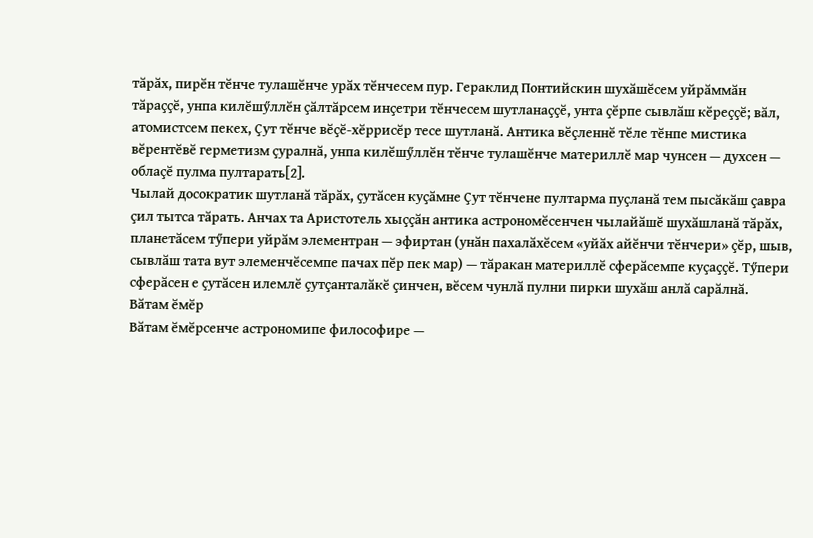тӑрӑх, пирӗн тӗнче тулашӗнче урӑх тӗнчесем пур. Гераклид Понтийскин шухӑшӗсем уйрӑммӑн тӑраҫҫӗ, унпа килӗшӳллӗн ҫӑлтӑрсем инҫетри тӗнчесем шутланаҫҫӗ, унта ҫӗрпе сывлӑш кӗреҫҫӗ; вӑл, атомистсем пекех, Ҫут тӗнче вӗҫӗ-хӗррисӗр тесе шутланӑ. Антика вӗҫленнӗ тӗле тӗнпе мистика вӗрентӗвӗ герметизм ҫуралнӑ, унпа килӗшӳллӗн тӗнче тулашӗнче материллӗ мар чунсен — духсен — облаҫӗ пулма пултарать[2].
Чылай досократик шутланӑ тӑрӑх, ҫутӑсен куҫӑмне Ҫут тӗнчене пултарма пуҫланӑ тем пысӑкӑш ҫавра ҫил тытса тӑрать. Анчах та Аристотель хыҫҫӑн антика астрономӗсенчен чылайӑшӗ шухӑшланӑ тӑрӑх, планетӑсем тӳпери уйрӑм элементран — эфиртан (унӑн пахалӑхӗсем «уйӑх айӗнчи тӗнчери» ҫӗр, шыв, сывлӑш тата вут элеменчӗсемпе пачах пӗр пек мар) — тӑракан материллӗ сферӑсемпе куҫаҫҫӗ. Тӳпери сферӑсен е ҫутӑсен илемлӗ ҫутҫанталӑкӗ ҫинчен, вӗсем чунлӑ пулни пирки шухӑш анлӑ сарӑлнӑ.
Вӑтам ӗмӗр
Вӑтам ӗмӗрсенче астрономипе философире —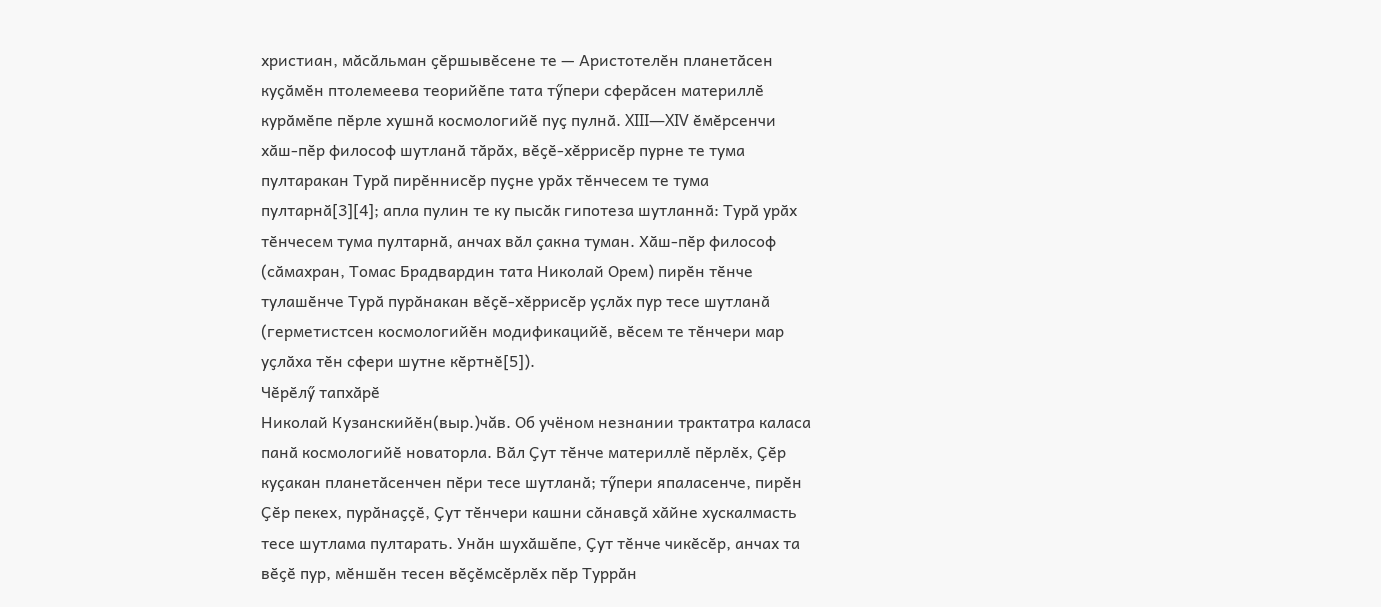христиан, мӑсӑльман ҫӗршывӗсене те — Аристотелӗн планетӑсен куҫӑмӗн птолемеева теорийӗпе тата тӳпери сферӑсен материллӗ курӑмӗпе пӗрле хушнӑ космологийӗ пуҫ пулнӑ. XIII—XIV ӗмӗрсенчи хӑш-пӗр философ шутланӑ тӑрӑх, вӗҫӗ-хӗррисӗр пурне те тума пултаракан Турӑ пирӗннисӗр пуҫне урӑх тӗнчесем те тума пултарнӑ[3][4]; апла пулин те ку пысӑк гипотеза шутланнӑ: Турӑ урӑх тӗнчесем тума пултарнӑ, анчах вӑл ҫакна туман. Хӑш-пӗр философ (сӑмахран, Томас Брадвардин тата Николай Орем) пирӗн тӗнче тулашӗнче Турӑ пурӑнакан вӗҫӗ-хӗррисӗр уҫлӑх пур тесе шутланӑ (герметистсен космологийӗн модификацийӗ, вӗсем те тӗнчери мар уҫлӑха тӗн сфери шутне кӗртнӗ[5]).
Чӗрӗлӳ тапхӑрӗ
Николай Кузанскийӗн(выр.)чăв. Об учёном незнании трактатра каласа панӑ космологийӗ новаторла. Вӑл Ҫут тӗнче материллӗ пӗрлӗх, Ҫӗр куҫакан планетӑсенчен пӗри тесе шутланӑ; тӳпери япаласенче, пирӗн Ҫӗр пекех, пурӑнаҫҫӗ, Ҫут тӗнчери кашни сӑнавҫӑ хӑйне хускалмасть тесе шутлама пултарать. Унӑн шухӑшӗпе, Ҫут тӗнче чикӗсӗр, анчах та вӗҫӗ пур, мӗншӗн тесен вӗҫӗмсӗрлӗх пӗр Туррӑн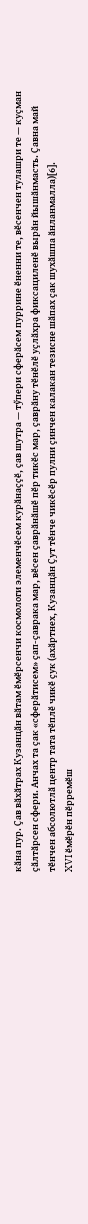кӑна пур. Ҫав вӑхӑтрах Кузанцӑн вӑтам ӗмӗрсенчи космологи элеменчӗсем курӑнаҫҫӗ, ҫав шутра — тӳпери сферӑсем пуррине ӗненни те, вӗсенчен тулашри те — куҫман ҫӑлтӑрсен сфери. Анчах та ҫак «сферӑтисем» ҫап-ҫаврака мар, вӗсен ҫаврӑнӑшӗ пӗр тикӗс мар, ҫаврӑну тӗнӗлӗ уҫлӑхра фиксациленӗ вырӑн йышӑнмасть. Ҫавна май тӗнчен абсолютлӑ центр тата тӗплӗ чикӗ ҫук (ахӑртнех, Кузанцӑн Ҫут тӗнче чикӗсӗр пулни ҫинчен калакан тезисне шӑпах ҫак шухӑшпа ӑнланмалла)[6].
XVI ӗмӗрӗн пӗрремӗш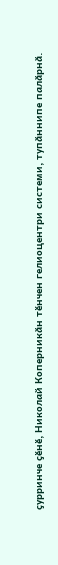ҫурринче ҫӗнӗ, Николай Коперникӑн тӗнчен гелиоцентри системи, тупӑннипе палӑрнӑ.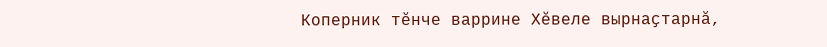Коперник тӗнче варрине Хӗвеле вырнаҫтарнӑ,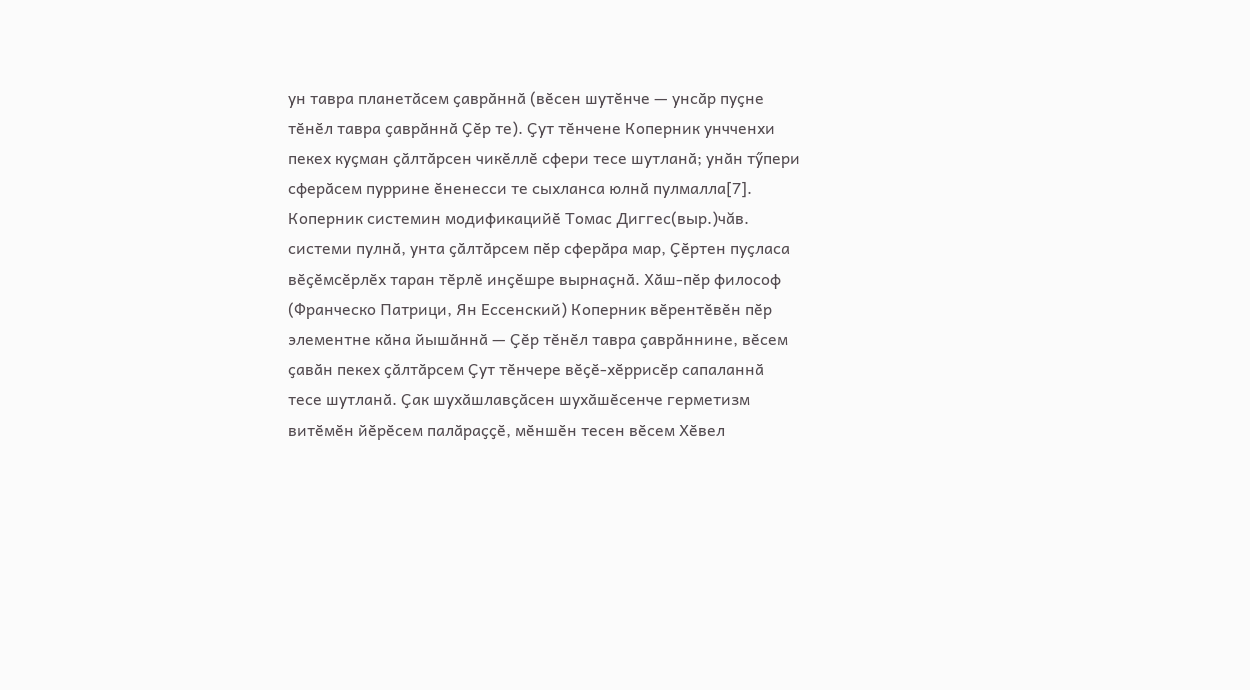ун тавра планетӑсем ҫаврӑннӑ (вӗсен шутӗнче — унсӑр пуҫне тӗнӗл тавра ҫаврӑннӑ Ҫӗр те). Ҫут тӗнчене Коперник унчченхи пекех куҫман ҫӑлтӑрсен чикӗллӗ сфери тесе шутланӑ; унӑн тӳпери сферӑсем пуррине ӗненесси те сыхланса юлнӑ пулмалла[7].
Коперник системин модификацийӗ Томас Диггес(выр.)чăв. системи пулнӑ, унта ҫӑлтӑрсем пӗр сферӑра мар, Ҫӗртен пуҫласа вӗҫӗмсӗрлӗх таран тӗрлӗ инҫӗшре вырнаҫнӑ. Хӑш-пӗр философ (Франческо Патрици, Ян Ессенский) Коперник вӗрентӗвӗн пӗр элементне кӑна йышӑннӑ — Ҫӗр тӗнӗл тавра ҫаврӑннине, вӗсем ҫавӑн пекех ҫӑлтӑрсем Ҫут тӗнчере вӗҫӗ-хӗррисӗр сапаланнӑ тесе шутланӑ. Ҫак шухӑшлавҫӑсен шухӑшӗсенче герметизм витӗмӗн йӗрӗсем палӑраҫҫӗ, мӗншӗн тесен вӗсем Хӗвел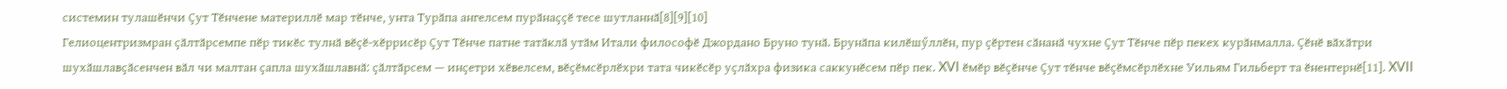системин тулашӗнчи Ҫут Тӗнчене материллӗ мар тӗнче, унта Турӑпа ангелсем пурӑнаҫҫӗ тесе шутланнӑ[8][9][10]
Гелиоцентризмран ҫӑлтӑрсемпе пӗр тикӗс тулнӑ вӗҫӗ-хӗррисӗр Ҫут Тӗнче патне татӑклӑ утӑм Итали философӗ Джордано Бруно тунӑ. Брунӑпа килӗшӳллӗн, пур ҫӗртен сӑнанӑ чухне Ҫут Тӗнче пӗр пекех курӑнмалла. Ҫӗнӗ вӑхӑтри шухӑшлавҫӑсенчен вӑл чи малтан ҫапла шухӑшлавнӑ: ҫӑлтӑрсем — инҫетри хӗвелсем, вӗҫӗмсӗрлӗхри тата чикӗсӗр уҫлӑхра физика саккунӗсем пӗр пек. XVI ӗмӗр вӗҫӗнче Ҫут тӗнче вӗҫӗмсӗрлӗхне Уильям Гильберт та ӗнентернӗ[11]. XVII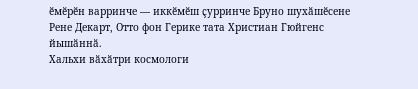ӗмӗрӗн варринче — иккӗмӗш ҫурринче Бруно шухӑшӗсене Рене Декарт, Отто фон Герике тата Христиан Гюйгенс йышӑннӑ.
Хальхи вӑхӑтри космологи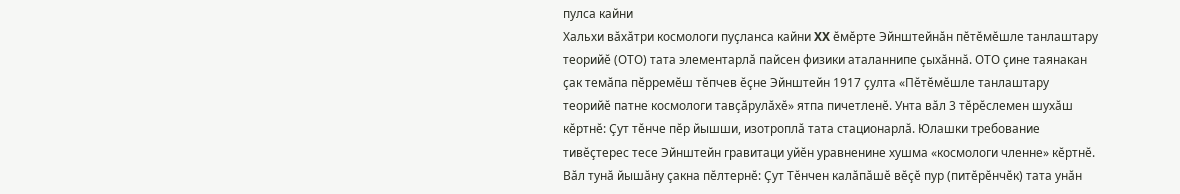пулса кайни
Хальхи вӑхӑтри космологи пуҫланса кайни XX ӗмӗрте Эйнштейнӑн пӗтӗмӗшле танлаштару теорийӗ (ОТО) тата элементарлӑ пайсен физики аталаннипе ҫыхӑннӑ. ОТО ҫине таянакан ҫак темӑпа пӗрремӗш тӗпчев ӗҫне Эйнштейн 1917 ҫулта «Пӗтӗмӗшле танлаштару теорийӗ патне космологи тавҫӑрулӑхӗ» ятпа пичетленӗ. Унта вӑл 3 тӗрӗслемен шухӑш кӗртнӗ: Ҫут тӗнче пӗр йышши, изотроплӑ тата стационарлӑ. Юлашки требование тивӗҫтерес тесе Эйнштейн гравитаци уйӗн уравненине хушма «космологи членне» кӗртнӗ. Вӑл тунӑ йышӑну ҫакна пӗлтернӗ: Ҫут Тӗнчен калӑпӑшӗ вӗҫӗ пур (питӗрӗнчӗк) тата унӑн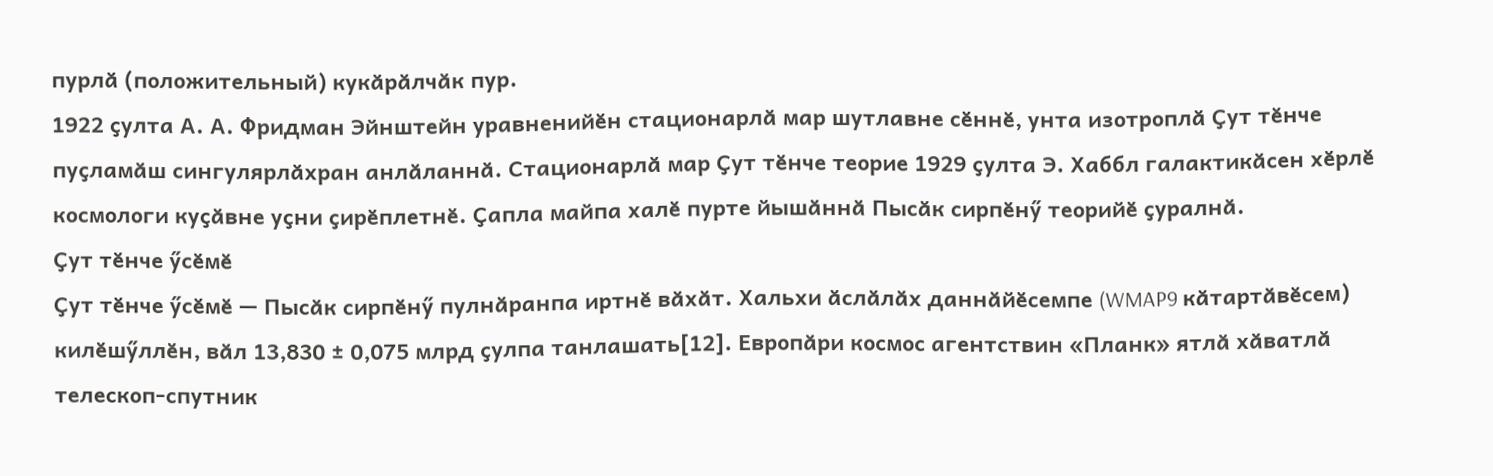пурлӑ (положительный) кукӑрӑлчӑк пур.
1922 ҫулта А. А. Фридман Эйнштейн уравненийӗн стационарлӑ мар шутлавне сӗннӗ, унта изотроплӑ Ҫут тӗнче пуҫламӑш сингулярлӑхран анлӑланнӑ. Стационарлӑ мар Ҫут тӗнче теорие 1929 ҫулта Э. Хаббл галактикӑсен хӗрлӗ космологи куҫӑвне уҫни ҫирӗплетнӗ. Ҫапла майпа халӗ пурте йышӑннӑ Пысӑк сирпӗнӳ теорийӗ ҫуралнӑ.
Ҫут тӗнче ӳсӗмӗ
Ҫут тӗнче ӳсӗмӗ — Пысӑк сирпӗнӳ пулнӑранпа иртнӗ вӑхӑт. Хальхи ӑслӑлӑх даннӑйӗсемпе (WMAP9 кӑтартӑвӗсем) килӗшӳллӗн, вӑл 13,830 ± 0,075 млрд ҫулпа танлашать[12]. Европӑри космос агентствин «Планк» ятлӑ хӑватлӑ телескоп-спутник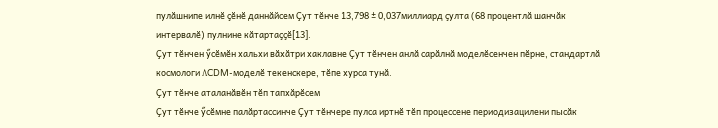пулӑшнипе илнӗ ҫӗнӗ даннӑйсем Ҫут тӗнче 13,798 ± 0,037миллиард ҫулта (68 процентлӑ шанчӑк интервалӗ) пулнине кӑтартаҫҫӗ[13].
Ҫут тӗнчен ӳсӗмӗн хальхи вӑхӑтри хаклавне Ҫут тӗнчен анлӑ сарӑлнӑ моделӗсенчен пӗрне, стандартлӑ космологи ΛCDM-моделӗ текенскере, тӗпе хурса тунӑ.
Ҫут тӗнче аталанӑвӗн тӗп тапхӑрӗсем
Ҫут тӗнче ӳсӗмне палӑртассинче Ҫут тӗнчере пулса иртнӗ тӗп процессене периодизацилени пысӑк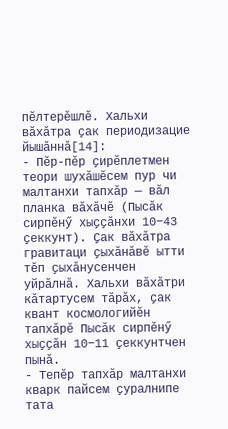пӗлтерӗшлӗ. Хальхи вӑхӑтра ҫак периодизацие йышӑннӑ[14]:
- Пӗр-пӗр ҫирӗплетмен теори шухӑшӗсем пур чи малтанхи тапхӑр — вӑл планка вӑхӑчӗ (Пысӑк сирпӗнӳ хыҫҫӑнхи 10−43 ҫеккунт). Ҫак вӑхӑтра гравитаци ҫыхӑнӑвӗ ытти тӗп ҫыхӑнусенчен уйрӑлнӑ. Хальхи вӑхӑтри кӑтартусем тӑрӑх, ҫак квант космологийӗн тапхӑрӗ Пысӑк сирпӗнӳ хыҫҫӑн 10−11 ҫеккунтчен пынӑ.
- Тепӗр тапхӑр малтанхи кварк пайсем ҫуралнипе тата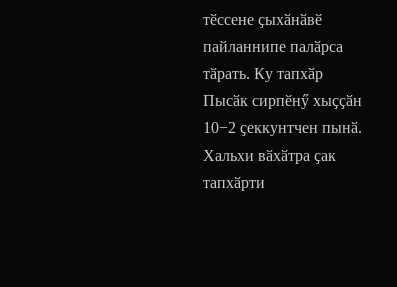тӗссене ҫыхӑнӑвӗ пайланнипе палӑрса тӑрать. Ку тапхӑр Пысӑк сирпӗнӳ хыҫҫӑн 10−2 ҫеккунтчен пынӑ. Хальхи вӑхӑтра ҫак тапхӑрти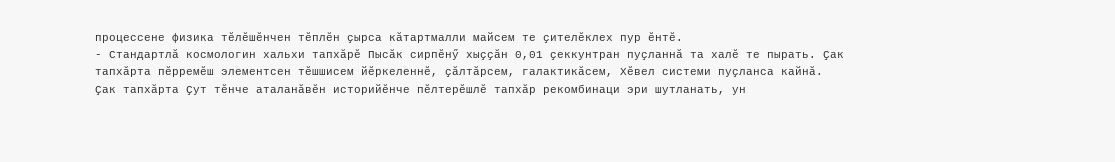процессене физика тӗлӗшӗнчен тӗплӗн ҫырса кӑтартмалли майсем те ҫителӗклех пур ӗнтӗ.
- Стандартлӑ космологин хальхи тапхӑрӗ Пысӑк сирпӗнӳ хыҫҫӑн 0,01 ҫеккунтран пуҫланнӑ та халӗ те пырать. Ҫак тапхӑрта пӗрремӗш элементсен тӗшшисем йӗркеленнӗ, ҫӑлтӑрсем, галактикӑсем, Хӗвел системи пуҫланса кайнӑ.
Ҫак тапхӑрта Ҫут тӗнче аталанӑвӗн историйӗнче пӗлтерӗшлӗ тапхӑр рекомбинаци эри шутланать, ун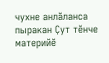чухне анлӑланса пыракан Ҫут тӗнче материйӗ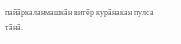пайӑркаланмашкӑн витӗр курӑнакан пулса тӑнӑ.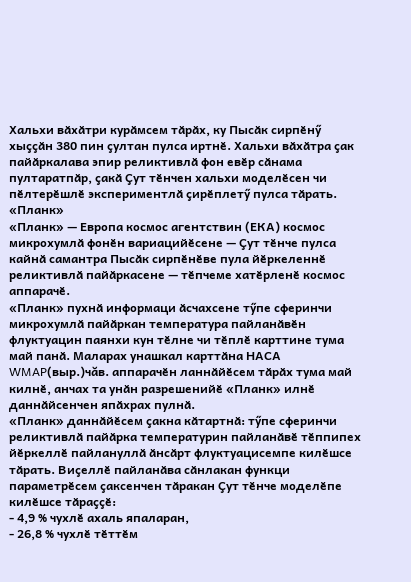Хальхи вӑхӑтри курӑмсем тӑрӑх, ку Пысӑк сирпӗнӳ хыҫҫӑн 380 пин ҫултан пулса иртнӗ. Хальхи вӑхӑтра ҫак пайӑркалава эпир реликтивлӑ фон евӗр сӑнама пултаратпӑр, ҫакӑ Ҫут тӗнчен хальхи моделӗсен чи пӗлтерӗшлӗ экспериментлӑ ҫирӗплетӳ пулса тӑрать.
«Планк»
«Планк» — Европа космос агентствин (ЕКА) космос микрохумлӑ фонӗн вариацийӗсене — Ҫут тӗнче пулса кайнӑ самантра Пысӑк сирпӗнӗве пула йӗркеленнӗ реликтивлӑ пайӑркасене — тӗпчеме хатӗрленӗ космос аппарачӗ.
«Планк» пухнӑ информаци ӑсчахсене тӳпе сферинчи микрохумлӑ пайӑркан температура пайланӑвӗн флуктуацин паянхи кун тӗлне чи тӗплӗ карттине тума май панӑ. Маларах унашкал карттӑна НАСА WMAP(выр.)чăв. аппарачӗн ланнӑйӗсем тӑрӑх тума май килнӗ, анчах та унӑн разрешенийӗ «Планк» илнӗ даннӑйсенчен япӑхрах пулнӑ.
«Планк» даннӑйӗсем ҫакна кӑтартнӑ: тӳпе сферинчи реликтивлӑ пайӑрка температурин пайланӑвӗ тӗппипех йӗркеллӗ пайлануллӑ ӑнсӑрт флуктуацисемпе килӗшсе тӑрать. Виҫеллӗ пайланӑва сӑнлакан функци параметрӗсем ҫаксенчен тӑракан Ҫут тӗнче моделӗпе килӗшсе тӑраҫҫӗ:
- 4,9 % чухлӗ ахаль япаларан,
- 26,8 % чухлӗ тӗттӗм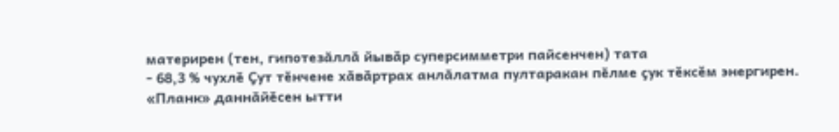материрен (тен, гипотезӑллӑ йывӑр суперсимметри пайсенчен) тата
- 68,3 % чухлӗ Ҫут тӗнчене хӑвӑртрах анлӑлатма пултаракан пӗлме ҫук тӗксӗм энергирен.
«Планк» даннӑйӗсен ытти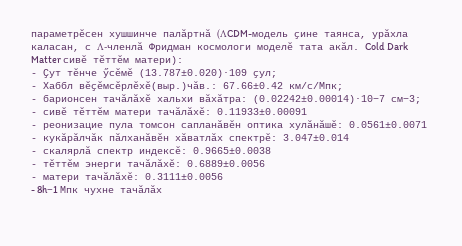параметрӗсен хушшинче палӑртнӑ (ΛCDM-модель ҫине таянса, урӑхла каласан, с Λ-членлӑ Фридман космологи моделӗ тата акăл. Cold Dark Matter сивӗ тӗттӗм матери):
- Ҫут тӗнче ӳсӗмӗ (13.787±0.020)·109 ҫул;
- Хаббл вӗҫӗмсӗрлӗхӗ(выр.)чăв.: 67.66±0.42 км/с/Мпк;
- барионсен тачӑлӑхӗ хальхи вӑхӑтра: (0.02242±0.00014)·10−7 см−3;
- сивӗ тӗттӗм матери тачӑлӑхӗ: 0.11933±0.00091
- реонизацие пула томсон сапланӑвӗн оптика хулӑнӑшӗ: 0.0561±0.0071
- кукӑрӑлчӑк пӑлханӑвӗн хӑватлӑх спектрӗ: 3.047±0.014
- скалярлӑ спектр индексӗ: 0.9665±0.0038
- тӗттӗм энерги тачӑлӑхӗ: 0.6889±0.0056
- матери тачӑлӑхӗ: 0.3111±0.0056
- 8h−1 Мпк чухне тачӑлӑх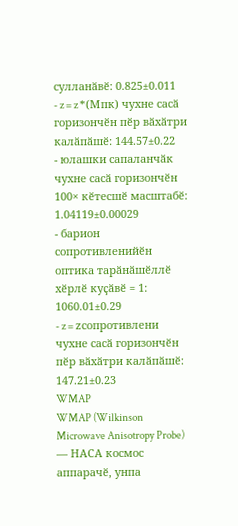сулланӑвӗ: 0.825±0.011
- z = z *(Мпк) чухне сасӑ горизончӗн пӗр вӑхӑтри калӑпӑшӗ: 144.57±0.22
- юлашки сапаланчӑк чухне сасӑ горизончӗн 100× кӗтесшӗ масштабӗ: 1.04119±0.00029
- барион сопротивленийӗн оптика тарӑнӑшӗллӗ хӗрлӗ куҫӑвӗ = 1: 1060.01±0.29
- z = zсопротивлени чухне сасӑ горизончӗн пӗр вӑхӑтри калӑпӑшӗ: 147.21±0.23
WMAP
WMAP (Wilkinson Microwave Anisotropy Probe) — НАСА космос аппарачӗ, унпа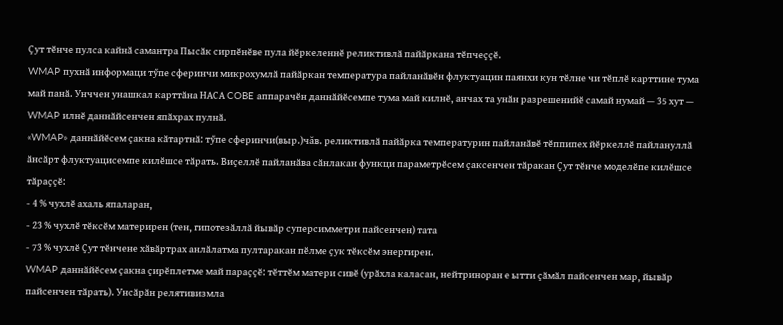Ҫут тӗнче пулса кайнӑ самантра Пысӑк сирпӗнӗве пула йӗркеленнӗ реликтивлӑ пайӑркана тӗпчеҫҫӗ.
WMAP пухнӑ информаци тӳпе сферинчи микрохумлӑ пайӑркан температура пайланӑвӗн флуктуацин паянхи кун тӗлне чи тӗплӗ карттине тума май панӑ. Унччен унашкал карттӑна НАСА COBE аппарачӗн даннӑйӗсемпе тума май килнӗ, анчах та унӑн разрешенийӗ самай нумай — 35 хут — WMAP илнӗ даннӑйсенчен япӑхрах пулнӑ.
«WMAP» даннӑйӗсем ҫакна кӑтартнӑ: тӳпе сферинчи(выр.)чăв. реликтивлӑ пайӑрка температурин пайланӑвӗ тӗппипех йӗркеллӗ пайлануллӑ ӑнсӑрт флуктуацисемпе килӗшсе тӑрать. Виҫеллӗ пайланӑва сӑнлакан функци параметрӗсем ҫаксенчен тӑракан Ҫут тӗнче моделӗпе килӗшсе тӑраҫҫӗ:
- 4 % чухлӗ ахаль япаларан,
- 23 % чухлӗ тӗксӗм материрен (тен, гипотезӑллӑ йывӑр суперсимметри пайсенчен) тата
- 73 % чухлӗ Ҫут тӗнчене хӑвӑртрах анлӑлатма пултаракан пӗлме ҫук тӗксӗм энергирен.
WMAP даннӑйӗсем ҫакна ҫирӗплетме май параҫҫӗ: тӗттӗм матери сивӗ (урӑхла каласан, нейтриноран е ытти ҫӑмӑл пайсенчен мар, йывӑр пайсенчен тӑрать). Унсӑрӑн релятивизмла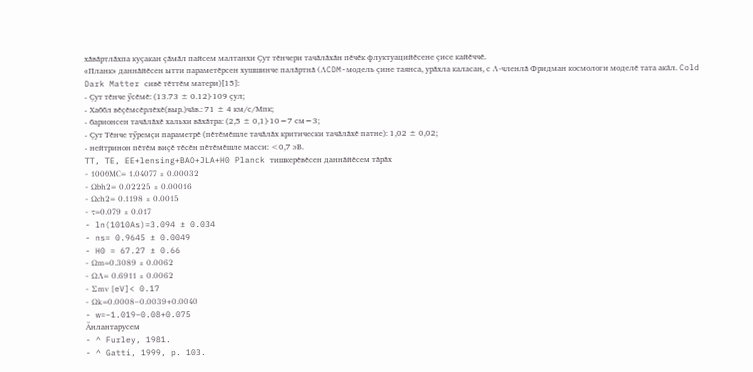хӑвӑртлӑхпа куҫакан ҫӑмӑл пайсем малтанхи Ҫут тӗнчери тачӑлӑхӑн пӗчӗк флуктуацийӗсене ҫисе кайӗччӗ.
«Планк» даннӑйӗсен ытти параметӗрсен хушшинче палӑртнӑ (ΛCDM-модель ҫине таянса, урӑхла каласан, с Λ-членлӑ Фридман космологи моделӗ тата акăл. Cold Dark Matter сивӗ тӗттӗм матери)[15]:
- Ҫут тӗнче ӳсӗмӗ: (13.73 ± 0.12)·109 ҫул;
- Хаббл вӗҫӗмсӗрлӗхӗ(выр.)чăв.: 71 ± 4 км/с/Мпк;
- барионсен тачӑлӑхӗ хальхи вӑхӑтра: (2,5 ± 0,1)·10−7 см−3;
- Ҫут Тӗнче тӳремҫи параметрӗ (пӗтӗмӗшле тачӑлӑх критически тачӑлӑхӗ патне): 1,02 ± 0,02;
- нейтринон пӗтӗм виҫӗ тӗсӗн пӗтӗмӗшле масси: <0,7 эВ.
TT, TE, EE+lensing+BAO+JLA+H0 Planck тишкерӗвӗсен даннӑйӗсем тӑрӑх
- 100θMC= 1.04077 ± 0.00032
- Ωbh2= 0.02225 ± 0.00016
- Ωch2= 0.1198 ± 0.0015
- τ=0.079 ± 0.017
- ln(1010As)=3.094 ± 0.034
- ns= 0.9645 ± 0.0049
- H0 = 67.27 ± 0.66
- Ωm=0.3089 ± 0.0062
- ΩΛ= 0.6911 ± 0.0062
- Σmv [eV]< 0.17
- Ωk=0.0008−0.0039+0.0040
- w=−1.019−0.08+0.075
Ӑнлантарусем
- ^ Furley, 1981.
- ^ Gatti, 1999, p. 103.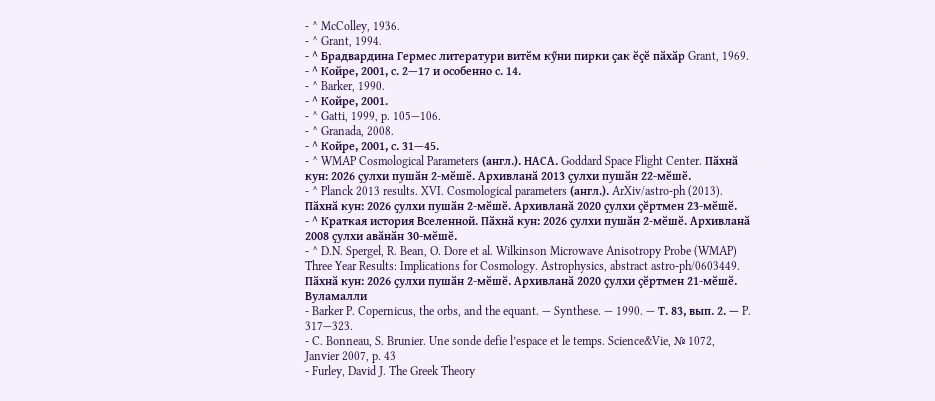- ^ McColley, 1936.
- ^ Grant, 1994.
- ^ Брадвардина Гермес литератури витӗм кӳни пирки ҫак ӗҫӗ пӑхӑр Grant, 1969.
- ^ Койре, 2001, с. 2—17 и особенно с. 14.
- ^ Barker, 1990.
- ^ Койре, 2001.
- ^ Gatti, 1999, p. 105—106.
- ^ Granada, 2008.
- ^ Койре, 2001, с. 31—45.
- ^ WMAP Cosmological Parameters (англ.). НАСА. Goddard Space Flight Center. Пӑхнӑ кун: 2026 ҫулхи пушӑн 2-мӗшӗ. Архивланӑ 2013 ҫулхи пушӑн 22-мӗшӗ.
- ^ Planck 2013 results. XVI. Cosmological parameters (англ.). ArXiv/astro-ph (2013). Пӑхнӑ кун: 2026 ҫулхи пушӑн 2-мӗшӗ. Архивланӑ 2020 ҫулхи ҫӗртмен 23-мӗшӗ.
- ^ Краткая история Вселенной. Пӑхнӑ кун: 2026 ҫулхи пушӑн 2-мӗшӗ. Архивланӑ 2008 ҫулхи авӑнӑн 30-мӗшӗ.
- ^ D.N. Spergel, R. Bean, O. Dore et al. Wilkinson Microwave Anisotropy Probe (WMAP) Three Year Results: Implications for Cosmology. Astrophysics, abstract astro-ph/0603449. Пӑхнӑ кун: 2026 ҫулхи пушӑн 2-мӗшӗ. Архивланӑ 2020 ҫулхи ҫӗртмен 21-мӗшӗ.
Вуламалли
- Barker P. Copernicus, the orbs, and the equant. — Synthese. — 1990. — Т. 83, вып. 2. — P. 317—323.
- C. Bonneau, S. Brunier. Une sonde defie l’espace et le temps. Science&Vie, № 1072, Janvier 2007, p. 43
- Furley, David J. The Greek Theory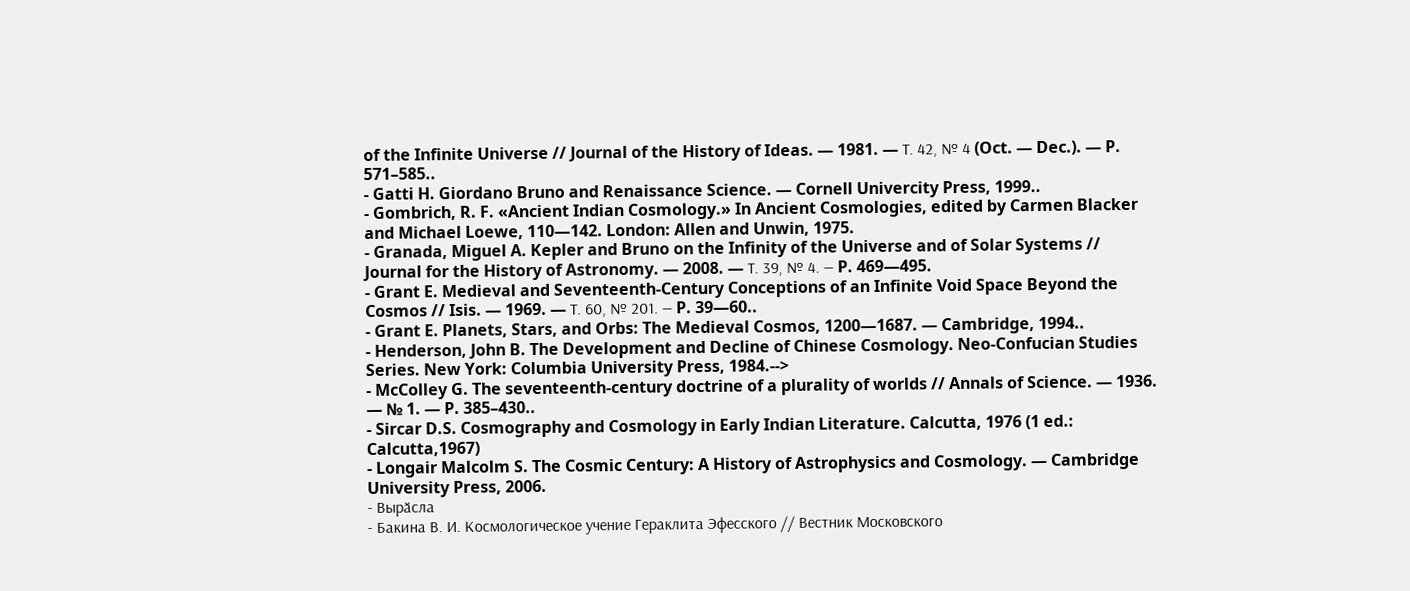of the Infinite Universe // Journal of the History of Ideas. — 1981. — Т. 42, № 4 (Oct. — Dec.). — P. 571–585..
- Gatti H. Giordano Bruno and Renaissance Science. — Cornell Univercity Press, 1999..
- Gombrich, R. F. «Ancient Indian Cosmology.» In Ancient Cosmologies, edited by Carmen Blacker and Michael Loewe, 110—142. London: Allen and Unwin, 1975.
- Granada, Miguel A. Kepler and Bruno on the Infinity of the Universe and of Solar Systems // Journal for the History of Astronomy. — 2008. — Т. 39, № 4. — P. 469—495.
- Grant E. Medieval and Seventeenth-Century Conceptions of an Infinite Void Space Beyond the Cosmos // Isis. — 1969. — Т. 60, № 201. — P. 39—60..
- Grant E. Planets, Stars, and Orbs: The Medieval Cosmos, 1200—1687. — Cambridge, 1994..
- Henderson, John B. The Development and Decline of Chinese Cosmology. Neo-Confucian Studies Series. New York: Columbia University Press, 1984.-->
- McColley G. The seventeenth-century doctrine of a plurality of worlds // Annals of Science. — 1936. — № 1. — P. 385–430..
- Sircar D.S. Cosmography and Cosmology in Early Indian Literature. Calcutta, 1976 (1 ed.: Calcutta,1967)
- Longair Malcolm S. The Cosmic Century: A History of Astrophysics and Cosmology. — Cambridge University Press, 2006.
- Вырӑсла
- Бакина В. И. Космологическое учение Гераклита Эфесского // Вестник Московского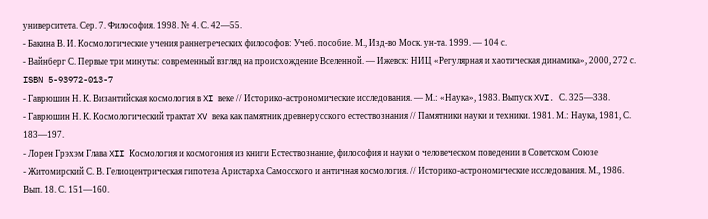университета. Сер. 7. Философия. 1998. № 4. С. 42—55.
- Бакина В. И. Космологические учения раннегреческих философов: Учеб. пособие. М., Изд-во Моск. ун-та. 1999. — 104 с.
- Вайнберг С. Первые три минуты: современный взгляд на происхождение Вселенной. — Ижевск: НИЦ «Регулярная и хаотическая динамика», 2000, 272 с. ISBN 5-93972-013-7
- Гаврюшин Н. К. Византийская космология в XI веке // Историко-астрономические исследования. — М.: «Наука», 1983. Выпуск XVI. С. 325—338.
- Гаврюшин Н. К. Космологический трактат XV века как памятник древнерусского естествознания // Памятники науки и техники. 1981. М.: Наука, 1981, С. 183—197.
- Лорен Грэхэм Глава XII Космология и космогония из книги Естествознание, философия и науки о человеческом поведении в Советском Союзе
- Житомирский С. В. Гелиоцентрическая гипотеза Аристарха Самосского и античная космология. // Историко-астрономические исследования. М., 1986. Вып. 18. С. 151—160.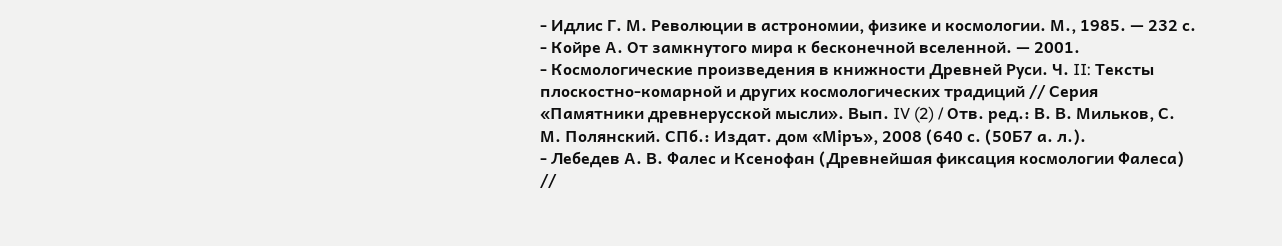- Идлис Г. М. Революции в астрономии, физике и космологии. М., 1985. — 232 с.
- Койре А. От замкнутого мира к бесконечной вселенной. — 2001.
- Космологические произведения в книжности Древней Руси. Ч. II: Тексты плоскостно-комарной и других космологических традиций // Серия «Памятники древнерусской мысли». Вып. IV (2) / Отв. ред.: В. В. Мильков, С. М. Полянский. СПб.: Издат. дом «Міръ», 2008 (640 с. (50Б7 а. л.).
- Лебедев А. В. Фалес и Ксенофан (Древнейшая фиксация космологии Фалеса) //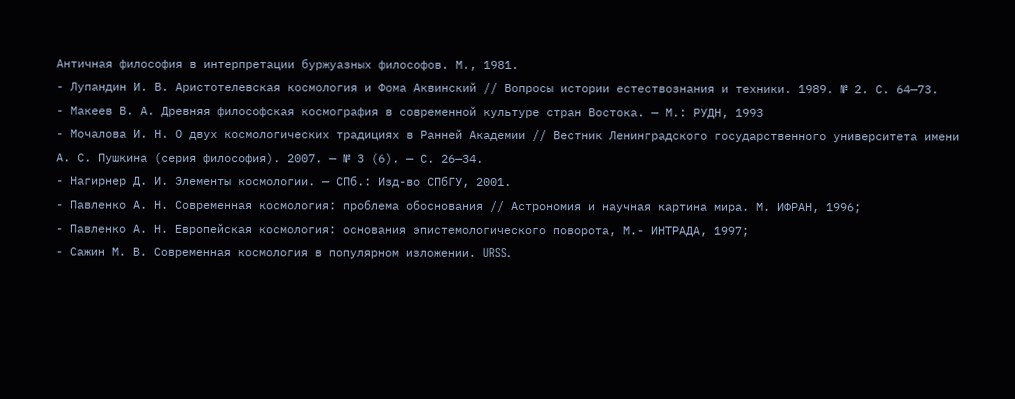Античная философия в интерпретации буржуазных философов. М., 1981.
- Лупандин И. В. Аристотелевская космология и Фома Аквинский // Вопросы истории естествознания и техники. 1989. № 2. С. 64—73.
- Макеев В. А. Древняя философская космография в современной культуре стран Востока. — М.: РУДН, 1993
- Мочалова И. Н. О двух космологических традициях в Ранней Академии // Вестник Ленинградского государственного университета имени А. С. Пушкина (серия философия). 2007. — № 3 (6). — С. 26—34.
- Нагирнер Д. И. Элементы космологии. — СПб.: Изд-во СПбГУ, 2001.
- Павленко А. Н. Современная космология: проблема обоснования // Астрономия и научная картина мира. М. ИФРАН, 1996;
- Павленко А. Н. Европейская космология: основания эпистемологического поворота, М.- ИНТРАДА, 1997;
- Сажин М. В. Современная космология в популярном изложении. URSS.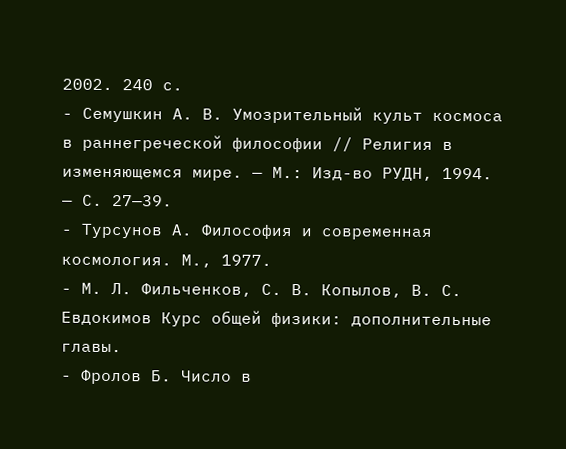2002. 240 с.
- Семушкин А. В. Умозрительный культ космоса в раннегреческой философии // Религия в изменяющемся мире. — М.: Изд-во РУДН, 1994. — С. 27—39.
- Турсунов А. Философия и современная космология. М., 1977.
- М. Л. Фильченков, С. В. Копылов, В. С. Евдокимов Курс общей физики: дополнительные главы.
- Фролов Б. Число в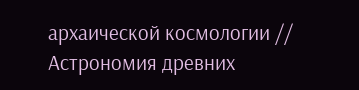архаической космологии // Астрономия древних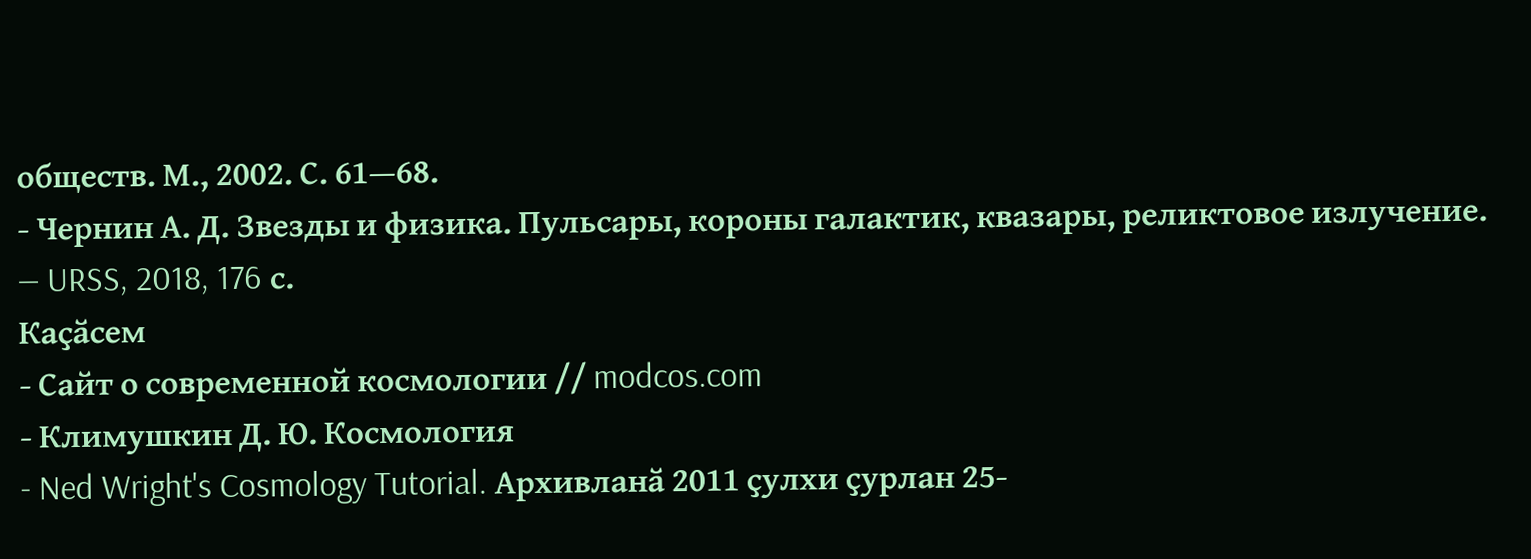обществ. М., 2002. С. 61—68.
- Чернин А. Д. Звезды и физика. Пульсары, короны галактик, квазары, реликтовое излучение. — URSS, 2018, 176 с.
Каҫӑсем
- Сайт о современной космологии // modcos.com
- Климушкин Д. Ю. Космология
- Ned Wright's Cosmology Tutorial. Архивланӑ 2011 ҫулхи ҫурлан 25-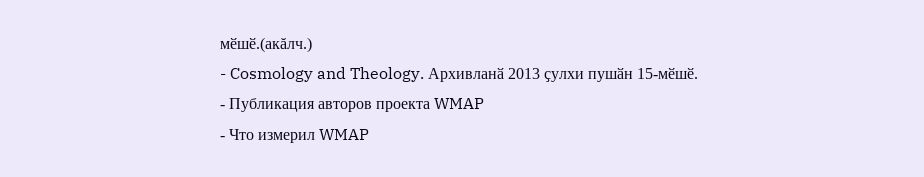мӗшӗ.(акăлч.)
- Cosmology and Theology. Архивланӑ 2013 ҫулхи пушӑн 15-мӗшӗ.
- Публикация авторов проекта WMAP
- Что измерил WMAP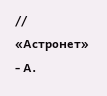// «Астронет»
- А.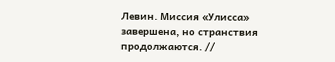Левин. Миссия «Улисса» завершена, но странствия продолжаются. //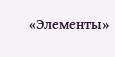«Элементы»